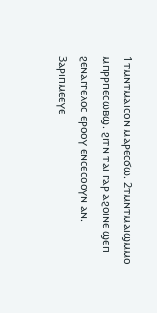1ⲧⲙⲛⲧⲙⲁⲓⲥⲟⲛ ⲙⲁⲣⲉⲥϭⲱ. 2ⲧⲙⲛⲧⲙⲁⲓϣⲙⲙⲟ ⲙⲡⲣⲣⲡⲉⲥⲱⲃϣ. ϩⲓⲧⲛ ⲧⲁⲓ ⲅⲁⲣ ⲁϩⲟⲓⲛⲉ ϣⲉⲡ ϩⲉⲛⲁⲅⲅⲉⲗⲟⲥ ⲉⲣⲟⲟⲩ ⲉⲛⲥⲉⲥⲟⲟⲩⲛ ⲁⲛ. 3ⲁⲣⲓⲡⲙⲉⲉⲩⲉ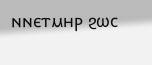ⲛⲛⲉⲧⲙⲏⲣ ϩⲱⲥ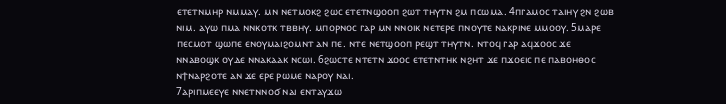ⲉⲧⲉⲧⲛⲙⲏⲣ ⲛⲙⲙⲁⲩ. ⲙⲛ ⲛⲉⲧⲙⲟⲕϩ ϩⲱⲥ ⲉⲧⲉⲧⲛϣⲟⲟⲡ ϩⲱⲧ ⲧⲏⲩⲧⲛ ϩⲙ ⲡⲥⲱⲙⲁ. 4ⲡⲅⲁⲙⲟⲥ ⲧⲁⲓⲏⲩ ϩⲛ ϩⲱⲃ ⲛⲓⲙ. ⲁⲩⲱ ⲡⲙⲁ ⲛⲛⲕⲟⲧⲕ ⲧⲃⲃⲏⲩ. ⲙⲡⲟⲣⲛⲟⲥ ⲅⲁⲣ ⲙⲛ ⲛⲛⲟⲓⲕ ⲛⲉⲧⲉⲣⲉ ⲡⲛⲟⲩⲧⲉ ⲛⲁⲕⲣⲓⲛⲉ ⲙⲙⲟⲟⲩ. 5ⲙⲁⲣⲉ ⲡⲉⲥⲙⲟⲧ ϣⲱⲡⲉ ⲉⲛⲟⲩⲙⲁⲓϩⲟⲙⲛⲧ ⲁⲛ ⲡⲉ. ⲛⲧⲉ ⲛⲉⲧϣⲟⲟⲡ ⲣⲉϣⲧ ⲧⲏⲩⲧⲛ. ⲛⲧⲟϥ ⲅⲁⲣ ⲁϥϫⲟⲟⲥ ϫⲉ ⲛⲛⲁⲃⲟϣⲕ ⲟⲩⲇⲉ ⲛⲛⲁⲕⲁⲁⲕ ⲛⲥⲱⲓ. 6ϩⲱⲥⲧⲉ ⲛⲧⲉⲧⲛ ϫⲟⲟⲥ ⲉⲧⲉⲧⲛⲧⲏⲕ ⲛϩⲏⲧ ϫⲉ ⲡϫⲟⲉⲓⲥ ⲡⲉ ⲡⲁⲃⲟⲏⲑⲟⲥ ⲛϯⲛⲁⲣϩⲟⲧⲉ ⲁⲛ ϫⲉ ⲉⲣⲉ ⲣⲱⲙⲉ ⲛⲁⲣⲟⲩ ⲛⲁⲓ.
7ⲁⲣⲓⲡⲙⲉⲉⲩⲉ ⲛⲛⲉⲧⲛⲛⲟϭ ⲛⲁⲓ ⲉⲛⲧⲁⲩϫⲱ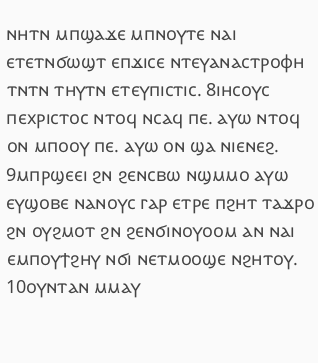ⲛⲏⲧⲛ ⲙⲡϣⲁϫⲉ ⲙⲡⲛⲟⲩⲧⲉ ⲛⲁⲓ ⲉⲧⲉⲧⲛϭⲱϣⲧ ⲉⲡϫⲓⲥⲉ ⲛⲧⲉⲩⲁⲛⲁⲥⲧⲣⲟⲫⲏ ⲧⲛⲧⲛ ⲧⲏⲩⲧⲛ ⲉⲧⲉⲩⲡⲓⲥⲧⲓⲥ. 8ⲓⲏⲥⲟⲩⲥ ⲡⲉⲭⲣⲓⲥⲧⲟⲥ ⲛⲧⲟϥ ⲛⲥⲁϥ ⲡⲉ. ⲁⲩⲱ ⲛⲧⲟϥ ⲟⲛ ⲙⲡⲟⲟⲩ ⲡⲉ. ⲁⲩⲱ ⲟⲛ ϣⲁ ⲛⲓⲉⲛⲉϩ. 9ⲙⲡⲣϣⲉⲉⲓ ϩⲛ ϩⲉⲛⲥⲃⲱ ⲛϣⲙⲙⲟ ⲁⲩⲱ ⲉⲩϣⲟⲃⲉ ⲛⲁⲛⲟⲩⲥ ⲅⲁⲣ ⲉⲧⲣⲉ ⲡϩⲏⲧ ⲧⲁϫⲣⲟ ϩⲛ ⲟⲩϩⲙⲟⲧ ϩⲛ ϩⲉⲛϭⲓⲛⲟⲩⲟⲟⲙ ⲁⲛ ⲛⲁⲓ ⲉⲙⲡⲟⲩϯϩⲏⲩ ⲛϭⲓ ⲛⲉⲧⲙⲟⲟϣⲉ ⲛϩⲏⲧⲟⲩ. 10ⲟⲩⲛⲧⲁⲛ ⲙⲙⲁⲩ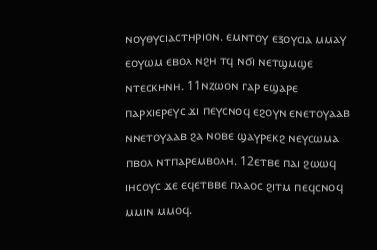ⲛⲟⲩⲑⲩⲥⲓⲁⲥⲧⲏⲣⲓⲟⲛ. ⲉⲙⲛⲧⲟⲩ ⲉⲝⲟⲩⲥⲓⲁ ⲙⲙⲁⲩ ⲉⲟⲩⲱⲙ ⲉⲃⲟⲗ ⲛϩⲏ ⲧϥ ⲛϭⲓ ⲛⲉⲧϣⲙϣⲉ ⲛⲧⲉⲥⲕⲏⲛⲏ. 11ⲛⲍⲱⲟⲛ ⲅⲁⲣ ⲉϣⲁⲣⲉ ⲡⲁⲣⲭⲓⲉⲣⲉⲩⲥ ϫⲓ ⲡⲉⲩⲥⲛⲟϥ ⲉϩⲟⲩⲛ ⲉⲛⲉⲧⲟⲩⲁⲁⲃ ⲛⲛⲉⲧⲟⲩⲁⲁⲃ ϩⲁ ⲛⲟⲃⲉ ϣⲁⲩⲣⲉⲕϩ ⲛⲉⲩⲥⲱⲙⲁ ⲡⲃⲟⲗ ⲛⲧⲡⲁⲣⲉⲙⲃⲟⲗⲏ. 12ⲉⲧⲃⲉ ⲡⲁⲓ ϩⲱⲱϥ ⲓⲏⲥⲟⲩⲥ ϫⲉ ⲉϥⲉⲧⲃⲃⲉ ⲡⲗⲁⲟⲥ ϩⲓⲧⲙ ⲡⲉϥⲥⲛⲟϥ ⲙⲙⲓⲛ ⲙⲙⲟϥ.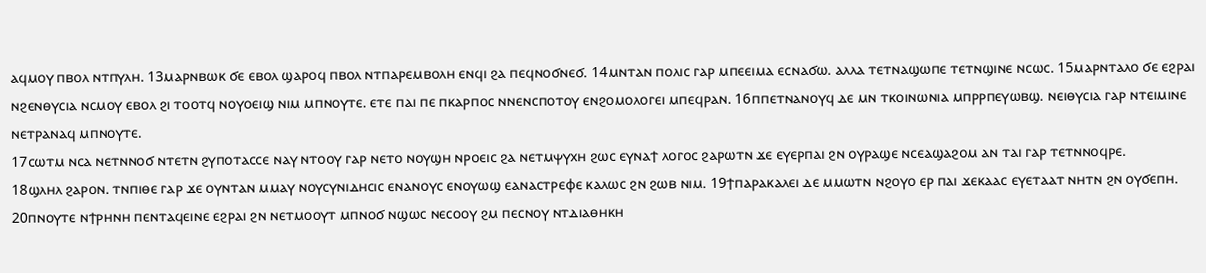ⲁϥⲙⲟⲩ ⲡⲃⲟⲗ ⲛⲧⲡⲩⲗⲏ. 13ⲙⲁⲣⲛⲃⲱⲕ ϭⲉ ⲉⲃⲟⲗ ϣⲁⲣⲟϥ ⲡⲃⲟⲗ ⲛⲧⲡⲁⲣⲉⲙⲃⲟⲗⲏ ⲉⲛϥⲓ ϩⲁ ⲡⲉϥⲛⲟϭⲛⲉϭ. 14ⲙⲛⲧⲁⲛ ⲡⲟⲗⲓⲥ ⲅⲁⲣ ⲙⲡⲉⲉⲓⲙⲁ ⲉⲥⲛⲁϭⲱ. ⲁⲗⲗⲁ ⲧⲉⲧⲛⲁϣⲱⲡⲉ ⲧⲉⲧⲛϣⲓⲛⲉ ⲛⲥⲱⲥ. 15ⲙⲁⲣⲛⲧⲁⲗⲟ ϭⲉ ⲉϩⲣⲁⲓ ⲛϩⲉⲛⲑⲩⲥⲓⲁ ⲛⲥⲙⲟⲩ ⲉⲃⲟⲗ ϩⲓ ⲧⲟⲟⲧϥ ⲛⲟⲩⲟⲉⲓϣ ⲛⲓⲙ ⲙⲡⲛⲟⲩⲧⲉ. ⲉⲧⲉ ⲡⲁⲓ ⲡⲉ ⲡⲕⲁⲣⲡⲟⲥ ⲛⲛⲉⲛⲥⲡⲟⲧⲟⲩ ⲉⲛϩⲟⲙⲟⲗⲟⲅⲉⲓ ⲙⲡⲉϥⲣⲁⲛ. 16ⲡⲡⲉⲧⲛⲁⲛⲟⲩϥ ⲇⲉ ⲙⲛ ⲧⲕⲟⲓⲛⲱⲛⲓⲁ ⲙⲡⲣⲣⲡⲉⲩⲱⲃϣ. ⲛⲉⲓⲑⲩⲥⲓⲁ ⲅⲁⲣ ⲛⲧⲉⲓⲙⲓⲛⲉ ⲛⲉⲧⲣⲁⲛⲁϥ ⲙⲡⲛⲟⲩⲧⲉ.
17ⲥⲱⲧⲙ ⲛⲥⲁ ⲛⲉⲧⲛⲛⲟϭ ⲛⲧⲉⲧⲛ ϩⲩⲡⲟⲧⲁⲥⲥⲉ ⲛⲁⲩ ⲛⲧⲟⲟⲩ ⲅⲁⲣ ⲛⲉⲧⲟ ⲛⲟⲩϣⲏ ⲛⲣⲟⲉⲓⲥ ϩⲁ ⲛⲉⲧⲙⲯⲩⲭⲏ ϩⲱⲥ ⲉⲩⲛⲁϯ ⲗⲟⲅⲟⲥ ϩⲁⲣⲱⲧⲛ ϫⲉ ⲉⲩⲉⲣⲡⲁⲓ ϩⲛ ⲟⲩⲣⲁϣⲉ ⲛⲥⲉⲁϣⲁϩⲟⲙ ⲁⲛ ⲧⲁⲓ ⲅⲁⲣ ⲧⲉⲧⲛⲛⲟϥⲣⲉ.
18ϣⲗⲏⲗ ϩⲁⲣⲟⲛ. ⲧⲛⲡⲓⲑⲉ ⲅⲁⲣ ϫⲉ ⲟⲩⲛⲧⲁⲛ ⲙⲙⲁⲩ ⲛⲟⲩⲥⲩⲛⲓⲇⲏⲥⲓⲥ ⲉⲛⲁⲛⲟⲩⲥ ⲉⲛⲟⲩⲱϣ ⲉⲁⲛⲁⲥⲧⲣⲉⲫⲉ ⲕⲁⲗⲱⲥ ϩⲛ ϩⲱⲃ ⲛⲓⲙ. 19ϯⲡⲁⲣⲁⲕⲁⲗⲉⲓ ⲇⲉ ⲙⲙⲱⲧⲛ ⲛϩⲟⲩⲟ ⲉⲣ ⲡⲁⲓ ϫⲉⲕⲁⲁⲥ ⲉⲩⲉⲧⲁⲁⲧ ⲛⲏⲧⲛ ϩⲛ ⲟⲩϭⲉⲡⲏ.
20ⲡⲛⲟⲩⲧⲉ ⲛϯⲣⲏⲛⲏ ⲡⲉⲛⲧⲁϥⲉⲓⲛⲉ ⲉϩⲣⲁⲓ ϩⲛ ⲛⲉⲧⲙⲟⲟⲩⲧ ⲙⲡⲛⲟϭ ⲛϣⲱⲥ ⲛⲉⲥⲟⲟⲩ ϩⲙ ⲡⲉⲥⲛⲟⲩ ⲛⲧⲇⲓⲁⲑⲏⲕⲏ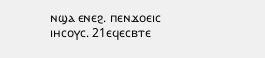ⲛϣⲁ ⲉⲛⲉϩ. ⲡⲉⲛϫⲟⲉⲓⲥ ⲓⲏⲥⲟⲩⲥ. 21ⲉϥⲉⲥⲃⲧⲉ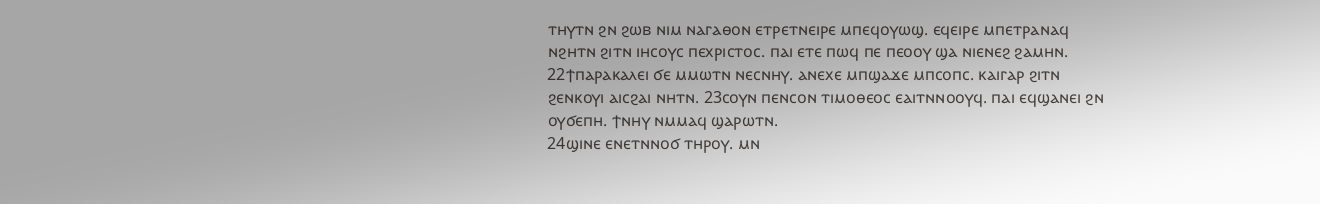ⲧⲏⲩⲧⲛ ϩⲛ ϩⲱⲃ ⲛⲓⲙ ⲛⲁⲅⲁⲑⲟⲛ ⲉⲧⲣⲉⲧⲛⲉⲓⲣⲉ ⲙⲡⲉϥⲟⲩⲱϣ. ⲉϥⲉⲓⲣⲉ ⲙⲡⲉⲧⲣⲁⲛⲁϥ ⲛϩⲏⲧⲛ ϩⲓⲧⲛ ⲓⲏⲥⲟⲩⲥ ⲡⲉⲭⲣⲓⲥⲧⲟⲥ. ⲡⲁⲓ ⲉⲧⲉ ⲡⲱϥ ⲡⲉ ⲡⲉⲟⲟⲩ ϣⲁ ⲛⲓⲉⲛⲉϩ ϩⲁⲙⲏⲛ.
22ϯⲡⲁⲣⲁⲕⲁⲗⲉⲓ ϭⲉ ⲙⲙⲱⲧⲛ ⲛⲉⲥⲛⲏⲩ. ⲁⲛⲉⲭⲉ ⲙⲡϣⲁϫⲉ ⲙⲡⲥⲟⲡⲥ. ⲕⲁⲓⲅⲁⲣ ϩⲓⲧⲛ ϩⲉⲛⲕⲟⲩⲓ ⲁⲓⲥϩⲁⲓ ⲛⲏⲧⲛ. 23ⲥⲟⲩⲛ ⲡⲉⲛⲥⲟⲛ ⲧⲓⲙⲟⲑⲉⲟⲥ ⲉⲁⲓⲧⲛⲛⲟⲟⲩϥ. ⲡⲁⲓ ⲉϥϣⲁⲛⲉⲓ ϩⲛ ⲟⲩϭⲉⲡⲏ. ϯⲛⲏⲩ ⲛⲙⲙⲁϥ ϣⲁⲣⲱⲧⲛ.
24ϣⲓⲛⲉ ⲉⲛⲉⲧⲛⲛⲟϭ ⲧⲏⲣⲟⲩ. ⲙⲛ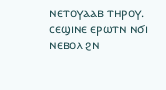ⲛⲉⲧⲟⲩⲁⲁⲃ ⲧⲏⲣⲟⲩ. ⲥⲉϣⲓⲛⲉ ⲉⲣⲱⲧⲛ ⲛϭⲓ ⲛⲉⲃⲟⲗ ϩⲛ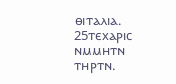ⲑⲓⲧⲁⲗⲓⲁ. 25ⲧⲉⲭⲁⲣⲓⲥ ⲛⲙⲙⲏⲧⲛ ⲧⲏⲣⲧⲛ.